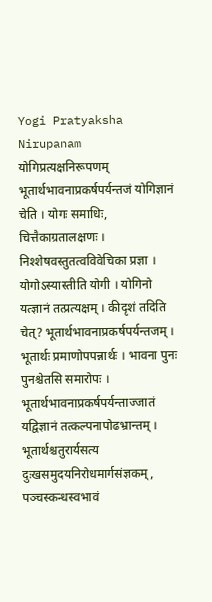Yogi Pratyaksha Nirupanam
योगिप्रत्यक्षनिरूपणम्
भूतार्थभावनाप्रकर्षपर्यन्तजं योगिज्ञानं चेति । योगः समाधिः, चित्तैकाग्रतालक्षणः । निश्शेषवस्तुतत्वविवेचिका प्रज्ञा । योगोऽस्यास्तीति योगी । योगिनो यत्ज्ञानं तत्प्रत्यक्षम् । कीदृशं तदिति चेत्? भूतार्थभावनाप्रकर्षपर्यन्तजम् ।
भूतार्थः प्रमाणोपपन्नार्थः । भावना पुनः पुनश्चेतसि समारोपः । भूतार्थभावनाप्रकर्षपर्यन्ताज्जातं यद्विज्ञानं तत्कल्पनापोढभ्रान्तम् । भूतार्थश्चतुरार्यसत्य दुःखसमुदयनिरोधमार्गसंज्ञकम्, पञ्चस्कन्धस्वभावं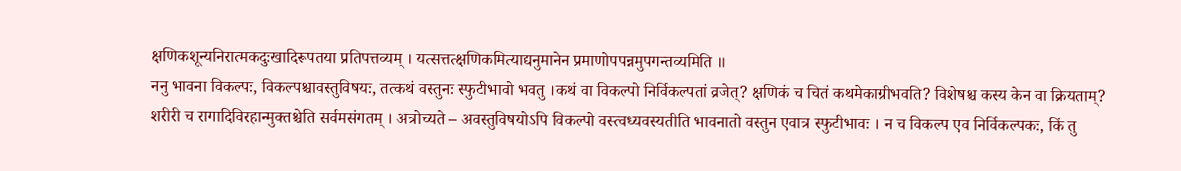क्षणिकशून्यनिरात्मकदुःखादिरूपतया प्रतिपत्तव्यम् । यत्सत्तत्क्षणिकमित्याद्यनुमानेन प्रमाणोपपन्नमुपगन्तव्यमिति ॥
ननु भावना विकल्पः, विकल्पश्चावस्तुविषयः, तत्कथं वस्तुनः स्फुटीभावो भवतु ।कथं वा विकल्पो निर्विकल्पतां व्रजेत्? क्षणिकं च चितं कथमेकाग्रीभवति? विशेषश्च कस्य केन वा क्रियताम्? शरीरी च रागादिविरहान्मुक्तश्चेति सर्वमसंगतम् । अत्रोच्यते – अवस्तुविषयोऽपि विकल्पो वस्त्वध्यवस्यतीति भावनातो वस्तुन एवात्र स्फुटीभावः । न च विकल्प एव निर्विकल्पकः, किं तु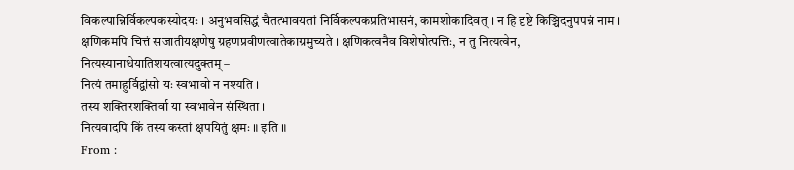विकल्पान्निर्विकल्पकस्योदयः । अनुभवसिद्धं चैतत्भावयतां निर्विकल्पकप्रतिभासनं, कामशोकादिवत् । न हि दृष्टे किञ्चिदनुपपन्नं नाम । क्षणिकमपि चित्तं सजातीयक्षणेषु ग्रहणप्रवीणत्वातेकाग्रमुच्यते । क्षणिकत्वनैव विशेषोत्पत्तिः, न तु नित्यत्वेन, नित्यस्यानाधेयातिशयत्वात्यदुक्तम् –
नित्यं तमाहुर्विद्वांसो यः स्वभावो न नश्यति ।
तस्य शक्तिरशक्तिर्वा या स्वभावेन संस्थिता ।
नित्यवादपि किं तस्य कस्तां क्षपयितुं क्षमः ॥ इति ॥
From :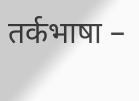तर्कभाषा –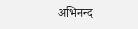अभिनन्द